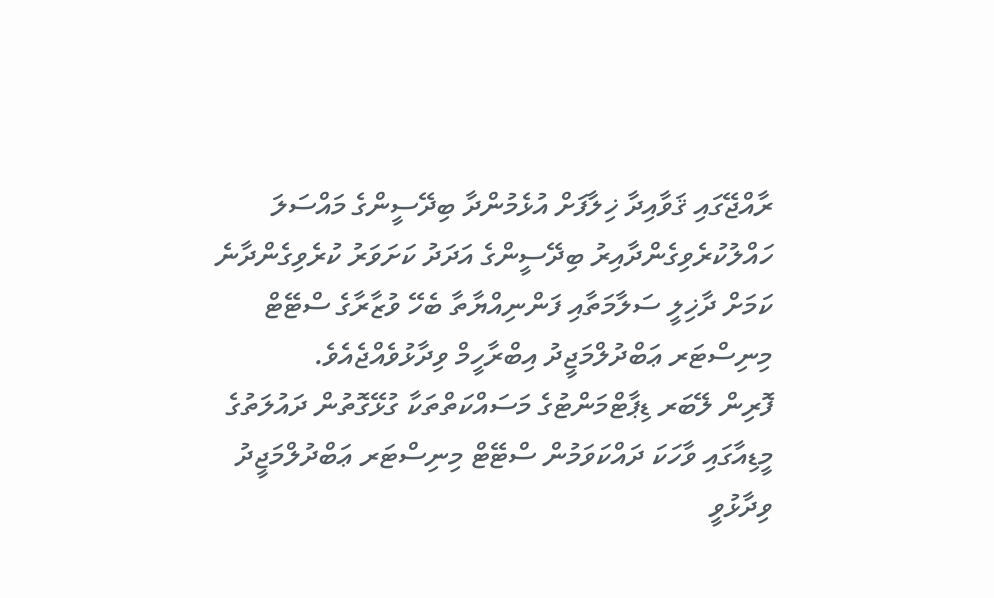ރާއްޖޭގައި ޤަވާއިދާ ޚިލާފަށް އުޅެމުންދާ ބިދޭސީންގެ މައްސަލަ ހައްލުކުރެވިގެންދާއިރު ބިދޭސީންގެ އަދަދު ކަށަވަރު ކުރެވިގެންދާނެ ކަމަށް ދާޚިލީ ސަލާމަތާއި ފަންނިއްޔާތާ ބެހޭ ވުޒާރާގެ ސްޓޭޓް މިނިސްޓަރ ޢަބްދުލްމަޖީދު އިބްރާހީމް ވިދާޅުވެއްޖެއެވެ.
ފޮރިން ލޭބަރ ޑިޕާޓްމަންޓުގެ މަސައްކަތްތަކާ ގުޅޭގޮތުން ދައުލަތުގެ މީޑިއާގައި ވާހަކަ ދައްކަވަމުން ސްޓޭޓް މިނިސްޓަރ ޢަބްދުލްމަޖީދު ވިދާޅުވީ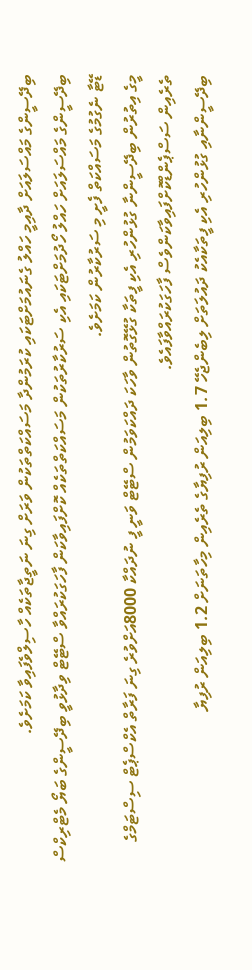ބިދޭސީންގެ މައްސަލައަށް ދާއިމީ ހައްލު ގެނައުމަށްޓަކައި ކުރަމުންދާ މަސައްކަތްތަކުން ވަރަށް ގިނަ ނަތީޖާތަކެއް ހާސިލްވެފައިވާ ކަމަށެވެ.
ބިދޭސީންގެ މައްސަލައަށް ހައްލު ހޯދުމަށްޓަކައި އެކި ސަރުކާރުތަކުން މަސައްކަތްތަކެއް ކޮށްފައިވާކަން ފާހަގަކުރައްވާ ސްޓޭޓް ވިދާޅުވީ ބިދޭސީންގެ ބަޔޯ މެޓްރިކްސް ޑޭޓާ ނެގުމުގެ މަސައްކަތް ފެށީ މި ސަރުކާރުން ކަމަށެވެ.
މީގެ އިތުރުން ބިދޭސީންނާ ގުޅުންހުރި އެކި ފީތަކާ ގުޅޭގޮތުން ވާހަކަ ދައްކަވަމުން ސްޓޭޓް ވަނީ ފީ ނުދައްކާ 8000އަށްވުރެ ގިނަ ފަރާތް އެކްސްޕެޓް ސިސްޓަމްގެ ތެރެއިން ސަސްޕެންޑްކޮށްފައިވާކަންވެސް ފާހަގަކުރައްވާފައެވެ.
ބިދޭސީންނާއި ގުޅުންހުރި އެކި ފީތަކާއެކު ދައުލަތަށް ލިބެންޖެހޭ 1.7 ބިލިއަން ރުފިޔާގެ ތެރެއިން މިހާތަނަށް 1.2 ބިލިއަން ރުފިޔާ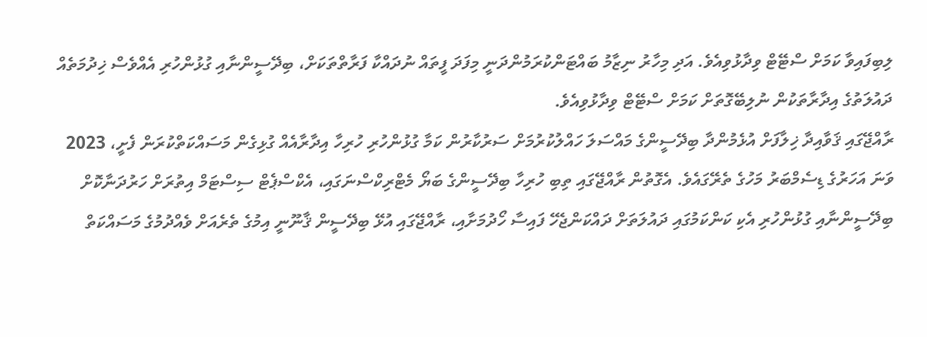ލިބިފައިވާ ކަމަށް ސްޓޭޓް ވިދާޅުވިއެވެ. އަދި މިހާރު ނިޒާމު ބައްޓަންކުރަމުންދަނީ މިފަދަ ފީތައް ނުދައްކާ ފަރާތްތަކަށް، ބިދޭސީންނާއި ގުޅުންހުރި އެއްވެސް ޚިދުމަތެއް ދައުލަތުގެ އިދާރާތަކުން ނުލިބޭގޮތަށް ކަމަށް ސްޓޭޓް ވިދާޅުވިއެވެ.
ރާއްޖޭގައި ޤަވާއިދާ ޚިލާފަށް އުޅެމުންދާ ބިދޭސީންގެ މައްސަލަ ހައްލުކުރުމަށް ސަރުކާރުން ކަމާ ގުޅުންހުރި ހުރިހާ އިދާރާއެއް ގުޅިގެން މަސައްކަތްކުރަން ފެށީ، 2023 ވަނަ އަހަރުގެ ޑިސެމްބަރު މަހުގެ ތެރޭގައެވެ. އެގޮތުން ރާއްޖޭގައި ތިބި ހުރިހާ ބިދޭސީންގެ ބަޔޯ މެޓްރިކްސްނަގައި، އެކްސްޕެޓް ސިސްޓަމް އިތުރަށް ހަރުދަނާކޮށް ބިދޭސީންނާއި ގުޅުންހުރި އެކި ކަންކަމުގައި ދައުލަތަށް ދައްކަންޖެހޭ ފައިސާ ހޯދުމަށާއި، ރާއްޖޭގައި އުޅޭ ބިދޭސީން ޤާނޫނީ އިމުގެ ތެރެއަށް ވެއްދުމުގެ މަސައްކަތް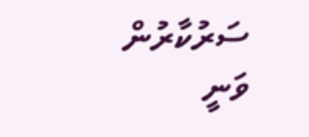ސަރުކާރުން ވަނީ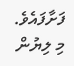ފަށާފައެވެ.
މި ލިޔުން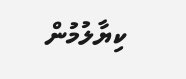ކިޔާލުމުން